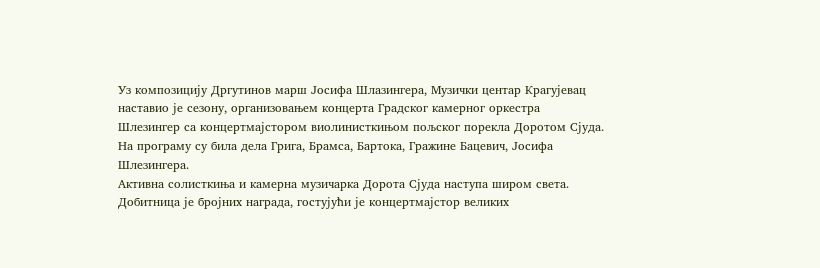Уз композицију Дргутинов марш Јосифа Шлазингера, Музички центар Крагујевац наставио је сезону, организовањем концерта Градског камерног оркестра Шлезингер са концертмајстором виолинисткињом пољског порекла Доротом Сјуда. На програму су била дела Грига, Брамса, Бартока, Гражине Бацевич, Јосифа Шлезингера.
Активна солисткиња и камерна музичарка Дорота Сјуда наступа широм света. Добитница је бројних награда, гостујући је концертмајстор великих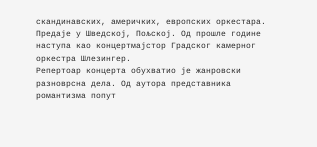скандинавских, америчких, европских оркестара. Предаје у Шведској, Пољској. Од прошле године наступа као концертмајстор Градског камерног оркестра Шлезингер.
Репертоар концерта обухватио је жанровски разноврсна дела. Од аутора представника романтизма попут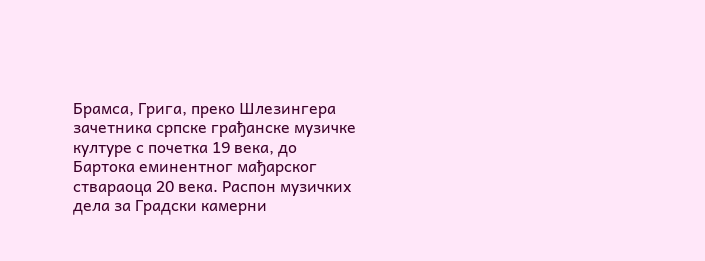Брамса, Грига, преко Шлезингера зачетника српске грађанске музичке културе с почетка 19 века, до Бартока еминентног мађарског ствараоца 20 века. Распон музичких дела за Градски камерни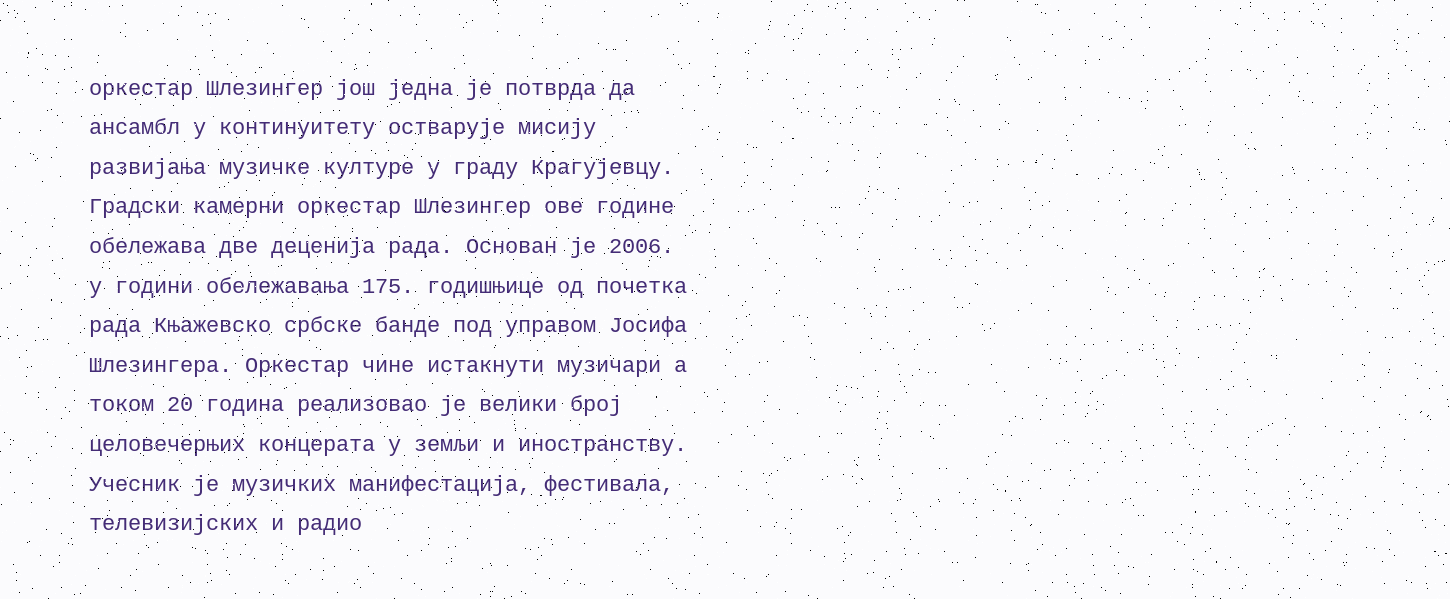оркестар Шлезингер још једна је потврда да ансамбл у континуитету остварује мисију развијања музичке културе у граду Крагујевцу.
Градски камерни оркестар Шлезингер ове године обележава две деценија рада. Основан је 2006. у години обележавања 175. годишњице од почетка рада Књажевско србске банде под управом Јосифа Шлезингера. Оркестар чине истакнути музичари а током 20 година реализовао је велики број целовечерњих концерата у земљи и иностранству. Учесник је музичких манифестација, фестивала, телевизијских и радио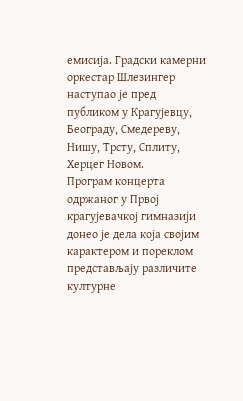емисија. Градски камерни оркестар Шлезингер наступао је пред публиком у Крагујевцу, Београду, Смедереву, Нишу, Трсту, Сплиту, Херцег Новом.
Програм концерта одржаног у Првој крагујевачкој гимназији донео је дела која својим карактером и пореклом представљају различите културне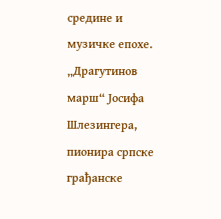средине и музичке епохе. „Драгутинов марш“ Јосифа Шлезингера, пионира српске грађанске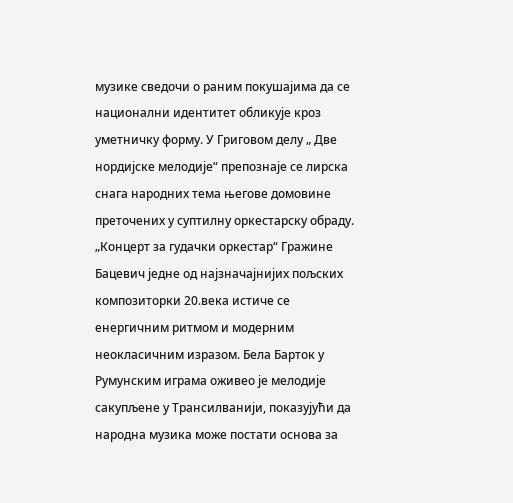музике сведочи о раним покушајима да се национални идентитет обликује кроз уметничку форму. У Григовом делу „ Две нордијске мелодије“ препознаје се лирска снага народних тема његове домовине преточених у суптилну оркестарску обраду. „Концерт за гудачки оркестар“ Гражине Бацевич једне од најзначајнијих пољских композиторки 20.века истиче се енергичним ритмом и модерним неокласичним изразом. Бела Барток у Румунским играма оживео је мелодије сакупљене у Трансилванији, показујући да народна музика може постати основа за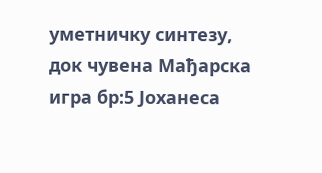уметничку синтезу, док чувена Мађарска игра бр:5 Јоханеса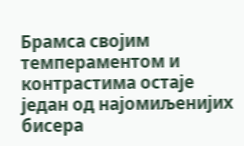Брамса својим темпераментом и контрастима остаје један од најомиљенијих бисера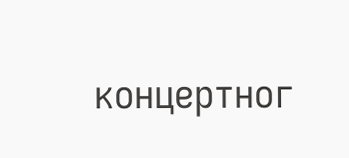концертног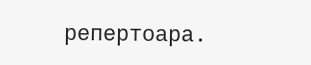репертоара.